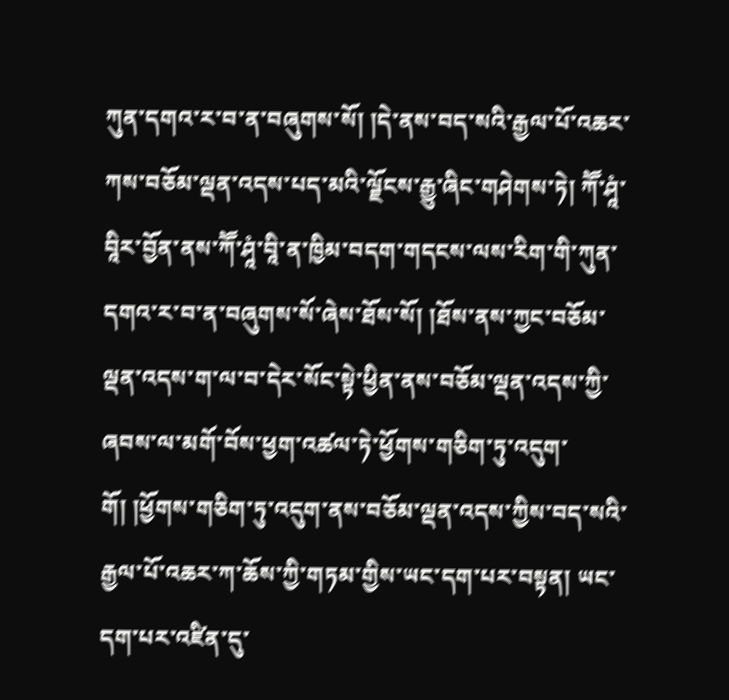ཀུན་དགའ་ར་བ་ན་བཞུགས་སོ། །དེ་ནས་བད་སའི་རྒྱལ་པོ་འཆར་ཀས་བཅོམ་ལྡན་འདས་པད་མའི་ལྗོངས་རྒྱུ་ཞིང་གཤེགས་ཏེ། ཀཽ་ཤཱཾ་བཱིར་བྱོན་ནས་ཀཽ་ཤཱཾ་བཱི་ན་ཁྱིམ་བདག་གདངས་ལས་རིག་གི་ཀུན་དགའ་ར་བ་ན་བཞུགས་སོ་ཞེས་ཐོས་སོ། །ཐོས་ནས་ཀྱང་བཅོམ་ལྡན་འདས་ག་ལ་བ་དེར་སོང་སྟེ་ཕྱིན་ནས་བཅོམ་ལྡན་འདས་ཀྱི་ཞབས་ལ་མགོ་བོས་ཕྱག་འཚལ་ཏེ་ཕྱོགས་གཅིག་ཏུ་འདུག་གོ། །ཕྱོགས་གཅིག་ཏུ་འདུག་ནས་བཅོམ་ལྡན་འདས་ཀྱིས་བད་སའི་རྒྱལ་པོ་འཆར་ཀ་ཆོས་ཀྱི་གཏམ་གྱིས་ཡང་དག་པར་བསྟན། ཡང་དག་པར་འཛིན་དུ་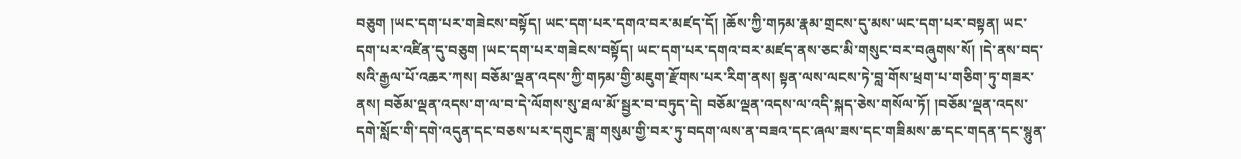བཅུག །ཡང་དག་པར་གཟེངས་བསྟོད། ཡང་དག་པར་དགའ་བར་མཛད་དོ། །ཆོས་ཀྱི་གཏམ་རྣམ་གྲངས་དུ་མས་ཡང་དག་པར་བསྟན། ཡང་དག་པར་འཛིན་དུ་བཅུག །ཡང་དག་པར་གཟེངས་བསྟོད། ཡང་དག་པར་དགའ་བར་མཛད་ནས་ཅང་མི་གསུང་བར་བཞུགས་སོ། །དེ་ནས་བད་སའི་རྒྱལ་པོ་འཆར་ཀས། བཅོམ་ལྡན་འདས་ཀྱི་གཏམ་གྱི་མཇུག་རྫོགས་པར་རིག་ནས། སྟན་ལས་ལངས་ཏེ་བླ་གོས་ཕྲག་པ་གཅིག་ཏུ་གཟར་ནས། བཅོམ་ལྡན་འདས་ག་ལ་བ་དེ་ལོགས་སུ་ཐལ་མོ་སྦྱར་བ་བཏུད་དེ། བཅོམ་ལྡན་འདས་ལ་འདི་སྐད་ཅེས་གསོལ་ཏོ། །བཅོམ་ལྡན་འདས་དགེ་སློང་གི་དགེ་འདུན་དང་བཅས་པར་དགུང་ཟླ་གསུམ་གྱི་བར་ཏུ་བདག་ལས་ན་བཟའ་དང་ཞལ་ཟས་དང་གཟིམས་ཆ་དང་གདན་དང་སྙུན་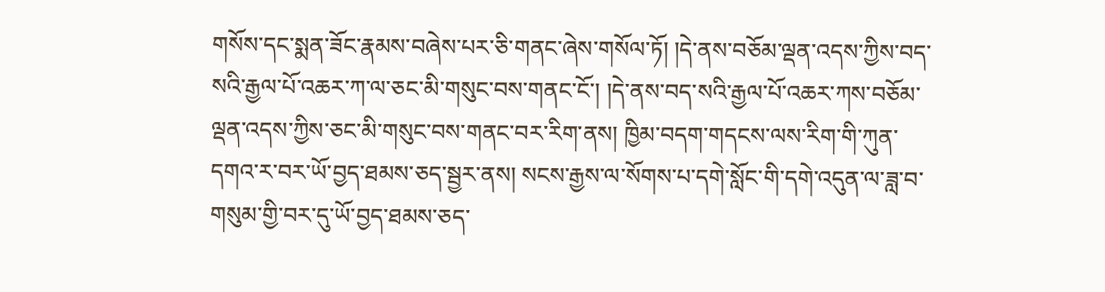གསོས་དང་སྨན་ཟོང་རྣམས་བཞེས་པར་ཅི་གནང་ཞེས་གསོལ་ཏོ། །དེ་ནས་བཅོམ་ལྡན་འདས་ཀྱིས་བད་སའི་རྒྱལ་པོ་འཆར་ཀ་ལ་ཅང་མི་གསུང་བས་གནང་ངོ་། །དེ་ནས་བད་སའི་རྒྱལ་པོ་འཆར་ཀས་བཅོམ་ལྡན་འདས་ཀྱིས་ཅང་མི་གསུང་བས་གནང་བར་རིག་ནས། ཁྱིམ་བདག་གདངས་ལས་རིག་གི་ཀུན་དགའ་ར་བར་ཡོ་བྱད་ཐམས་ཅད་སྦྱར་ནས། སངས་རྒྱས་ལ་སོགས་པ་དགེ་སློང་གི་དགེ་འདུན་ལ་ཟླ་བ་གསུམ་གྱི་བར་དུ་ཡོ་བྱད་ཐམས་ཅད་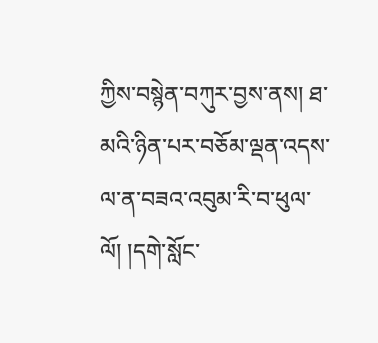ཀྱིས་བསྙེན་བཀུར་བྱས་ནས། ཐ་མའི་ཉིན་པར་བཅོམ་ལྡན་འདས་ལ་ན་བཟའ་འབུམ་རི་བ་ཕུལ་ལོ། །དགེ་སློང་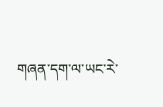གཞན་དག་ལ་ཡང་རེ་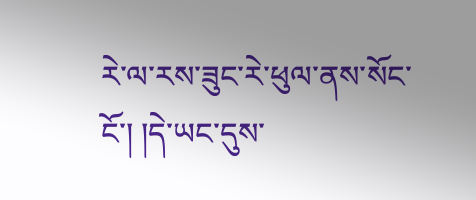རེ་ལ་རས་ཟུང་རེ་ཕུལ་ནས་སོང་ངོ་། །དེ་ཡང་དུས་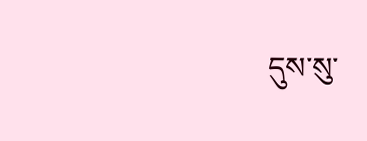དུས་སུ་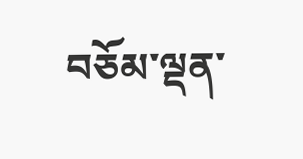བཅོམ་ལྡན་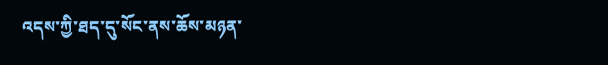འདས་ཀྱི་ཐད་དུ་སོང་ནས་ཆོས་མཉན་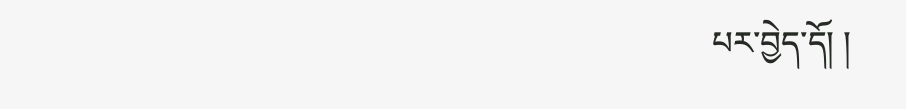པར་བྱེད་དོ། །